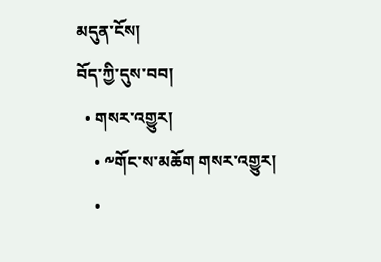མདུན་ངོས།
བོད་ཀྱི་དུས་བབ།
  • གསར་འགྱུར།
    • ༸གོང་ས་མཆོག གསར་འགྱུར།
    •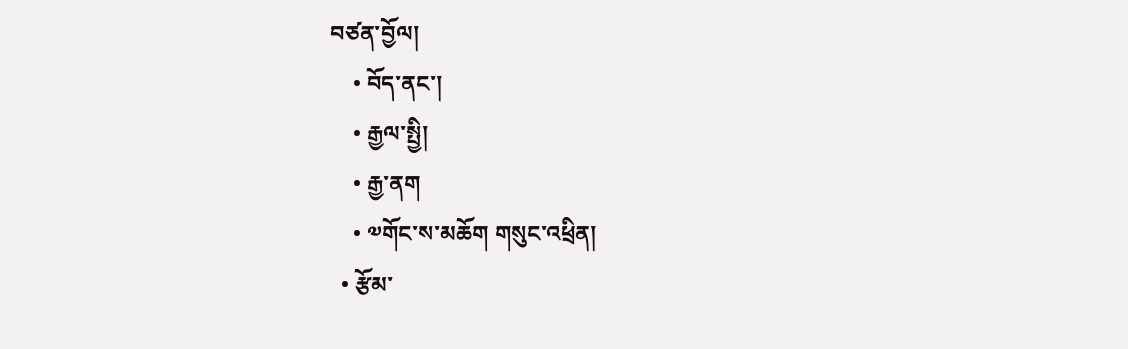བཙན་བྱོལ།
    • བོད་ནང་།
    • རྒྱལ་སྤྱི།
    • རྒྱ་ནག
    • ༧གོང་ས་མཆོག གསུང་འཕྲིན།
  • རྩོམ་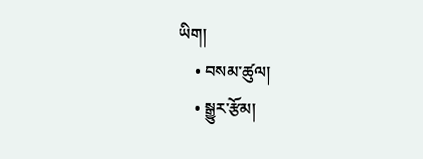ཡིག།
    • བསམ་ཚུལ།
    • སྒྱུར་རྩོམ།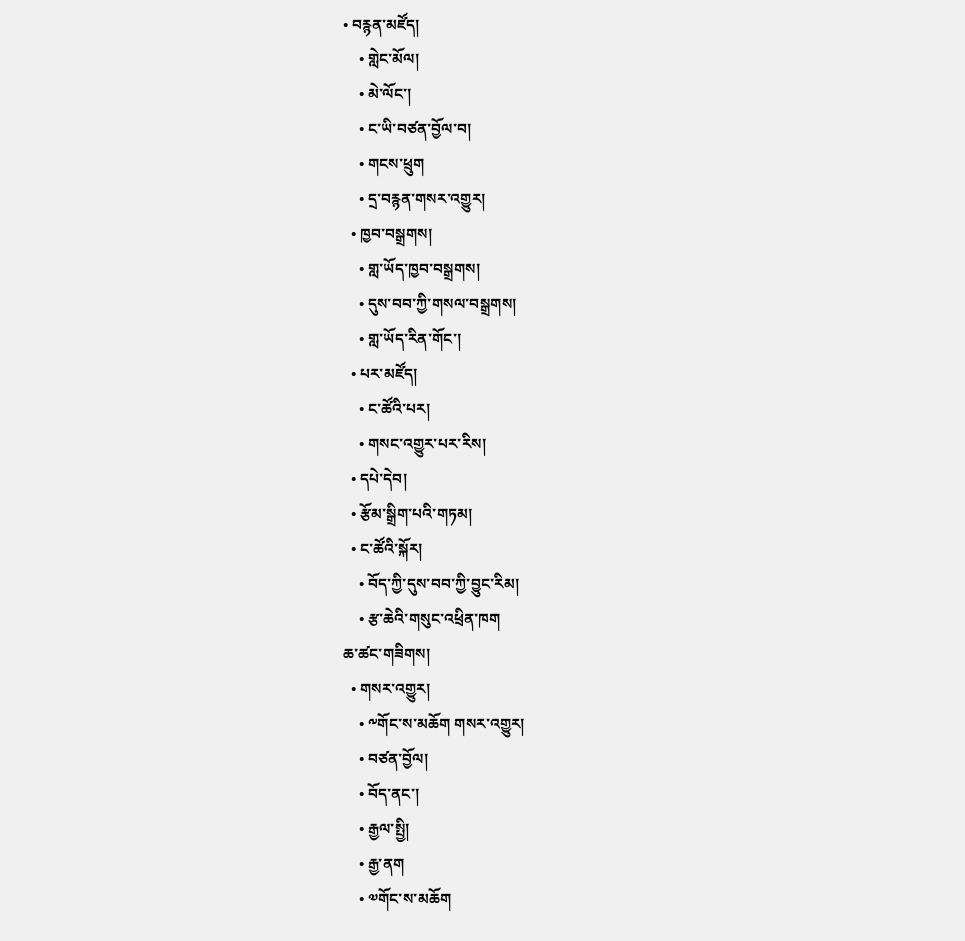• བརྙན་མཛོད།
    • གླེང་མོལ།
    • མེ་ལོང་།
    • ང་ཡི་བཙན་བྱོལ་བ།
    • གངས་ཕྲུག
    • དྲ་བརྙན་གསར་འགྱུར།
  • ཁྱབ་བསྒྲགས།
    • གླ་ཡོད་ཁྱབ་བསྒྲགས།
    • དུས་བབ་ཀྱི་གསལ་བསྒྲགས།
    • གླ་ཡོད་རིན་གོང་།
  • པར་མཛོད།
    • ང་ཚོའི་པར།
    • གསང་འགྱུར་པར་རིས།
  • དཔེ་དེབ།
  • རྩོམ་སྒྲིག་པའི་གཏམ།
  • ང་ཚོའི་སྐོར།
    • བོད་ཀྱི་དུས་བབ་ཀྱི་བྱུང་རིམ།
    • རྩ་ཆེའི་གསུང་འཕྲིན་ཁག
ཆ་ཚང་གཟིགས།
  • གསར་འགྱུར།
    • ༸གོང་ས་མཆོག གསར་འགྱུར།
    • བཙན་བྱོལ།
    • བོད་ནང་།
    • རྒྱལ་སྤྱི།
    • རྒྱ་ནག
    • ༧གོང་ས་མཆོག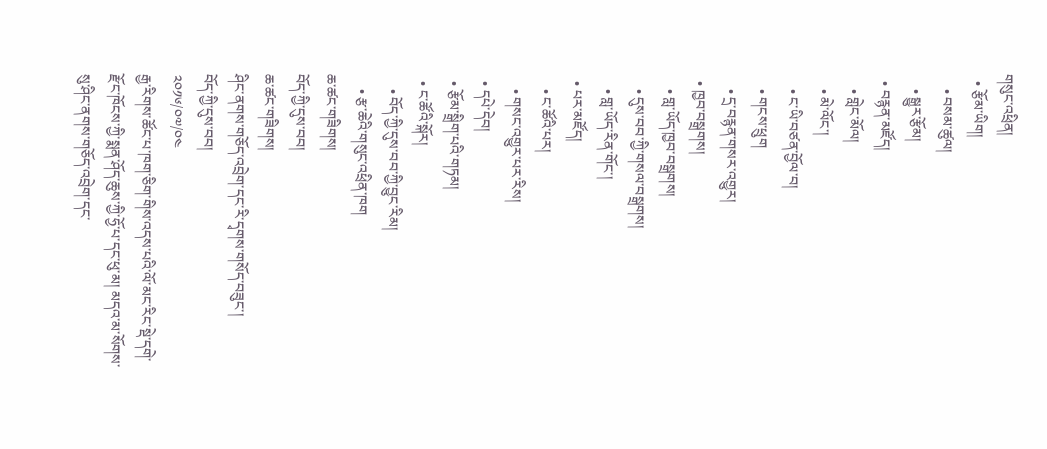གསུང་འཕྲིན།
  • རྩོམ་ཡིག།
    • བསམ་ཚུལ།
    • སྒྱུར་རྩོམ།
  • བརྙན་མཛོད།
    • གླེང་མོལ།
    • མེ་ལོང་།
    • ང་ཡི་བཙན་བྱོལ་བ།
    • གངས་ཕྲུག
    • དྲ་བརྙན་གསར་འགྱུར།
  • ཁྱབ་བསྒྲགས།
    • གླ་ཡོད་ཁྱབ་བསྒྲགས།
    • དུས་བབ་ཀྱི་གསལ་བསྒྲགས།
    • གླ་ཡོད་རིན་གོང་།
  • པར་མཛོད།
    • ང་ཚོའི་པར།
    • གསང་འགྱུར་པར་རིས།
  • དཔེ་དེབ།
  • རྩོམ་སྒྲིག་པའི་གཏམ།
  • ང་ཚོའི་སྐོར།
    • བོད་ཀྱི་དུས་བབ་ཀྱི་བྱུང་རིམ།
    • རྩ་ཆེའི་གསུང་འཕྲིན་ཁག
ཆ་ཚང་གཟིགས།
བོད་ཀྱི་དུས་བབ།
ཆ་ཚང་གཟིགས།
ཤིང་ནགས་གཅོད་འབྲེག་དང་རི་དྭགས་གསོད་བཟུང་།
བོད་ཀྱི་དུས་བབ།
༢༠༡༦/༠༧/༠༤
རྒྱ་རིགས་ཚོང་པ་ཁག་ཅིག་གིས་འདས་པའི་ལོ་མང་རིང་སྡེ་དགེ་རྫོང་ཁོངས་ཀྱི་སྨན་ཤོད་ཆུས་ཀྱི་ཧྱོ་པ་དང་ཕུ་མ། མདའ་མ་སོགས་སུ་ཤིང་ནགས་གཅོད་འབྲེག་དང་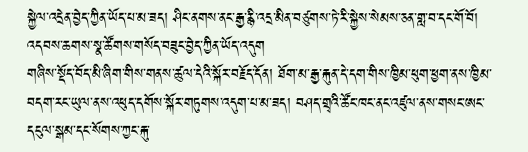སྐྱེལ་འདྲེན་བྱེད་ཀྱིན་ཡོད་པ་མ་ཟད། ཤིང་ནགས་ནང་རྒྱ་རྙི་འདྲ་མིན་བཙུགས་ཏེ་རི་སྐྱེས་སེམས་ཅན་གླ་བ་དང་གོ་བོ། འདབས་ཆགས་སྣ་ཚོགས་གསོད་བཟུང་བྱེད་ཀྱིན་ཡོད་འདུག
གཞིས་སྡོད་བོད་མི་ཞིག་གིས་གནས་ཚུལ་དེའི་སྐོར་བརྗོད་དོན། ཐོག་མ་རྒྱ་རྐུན་དེ་དག་གིས་ཁྱིམ་ཕུག་ཕྱག་ནས་ཁྱིམ་བདག་རང་ཡུལ་ནས་འཕུད་དགོས་སྐོར་གཏུགས་འདུག་པ་མ་ཟད། བཤད་གྲྭའི་ཚོང་ཁང་ནང་འཛུལ་ནས་གསང་ཨང་དངུལ་སྒམ་དང་སོགས་ཀྱང་རྐུ་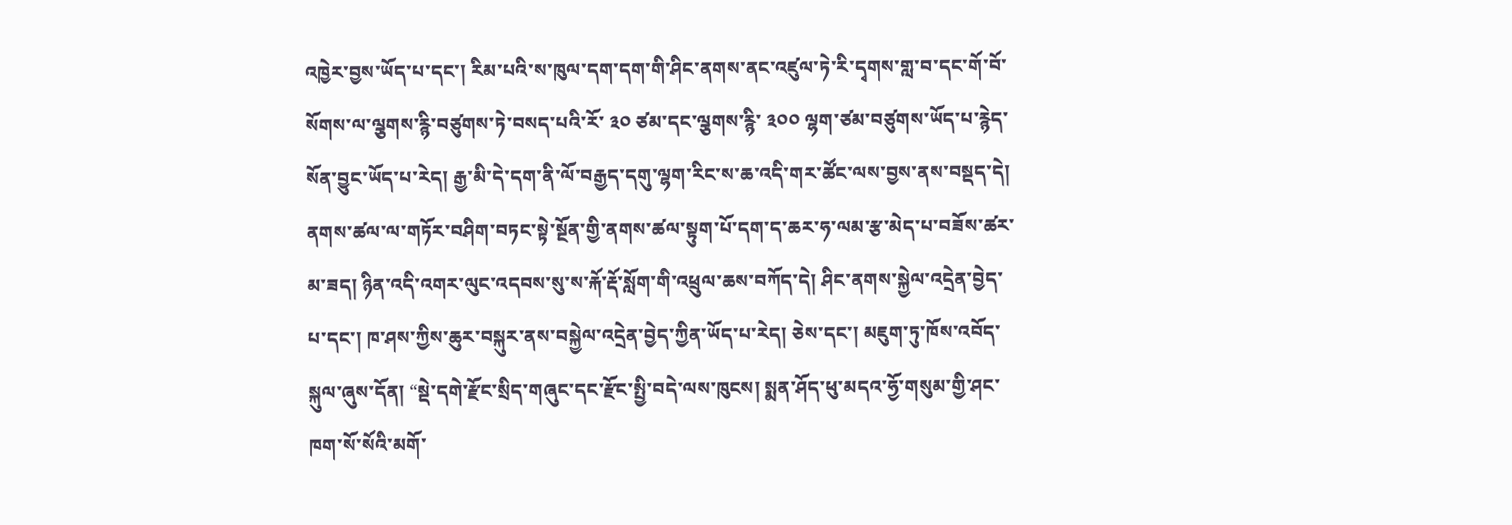འཁྱེར་བྱས་ཡོད་པ་དང་། རིམ་པའི་ས་ཁུལ་དག་དག་གི་ཤིང་ནགས་ནང་འཛུལ་ཏེ་རི་དྭགས་གླ་བ་དང་གོ་བོ་སོགས་ལ་ལྕགས་རྙི་བཙུགས་ཏེ་བསད་པའི་རོ་ ༣༠ ཙམ་དང་ལྕགས་རྙི་ ༣༠༠ ལྷག་ཙམ་བཙུགས་ཡོད་པ་རྙེད་སོན་བྱུང་ཡོད་པ་རེད། རྒྱ་མི་དེ་དག་ནི་ལོ་བརྒྱད་དགུ་ལྷག་རིང་ས་ཆ་འདི་གར་ཚོང་ལས་བྱས་ནས་བསྡད་དེ། ནགས་ཚལ་ལ་གཏོར་བཤིག་བཏང་སྟེ་སྔོན་གྱི་ནགས་ཚལ་སྟུག་པོ་དག་ད་ཆར་ཧ་ལམ་རྩ་མེད་པ་བཟོས་ཚར་མ་ཟད། ཉིན་འདི་འགར་ལུང་འདབས་སུ་ས་རྐོ་རྡོ་སློག་གི་འཕྲུལ་ཆས་བཀོད་དེ། ཤིང་ནགས་སྐྱེལ་འདྲེན་བྱེད་པ་དང་། ཁ་ཤས་ཀྱིས་ཆུར་བསྐུར་ནས་བསྐྱེལ་འདྲེན་བྱེད་ཀྱིན་ཡོད་པ་རེད། ཅེས་དང་། མཇུག་ཏུ་ཁོས་འབོད་སྐུལ་ཞུས་དོན། “སྡེ་དགེ་རྫོང་སྲིད་གཞུང་དང་རྫོང་སྤྱི་བདེ་ལས་ཁུངས། སྨན་ཤོད་ཕུ་མདའ་ཧྱོ་གསུམ་གྱི་ཤང་ཁག་སོ་སོའི་མགོ་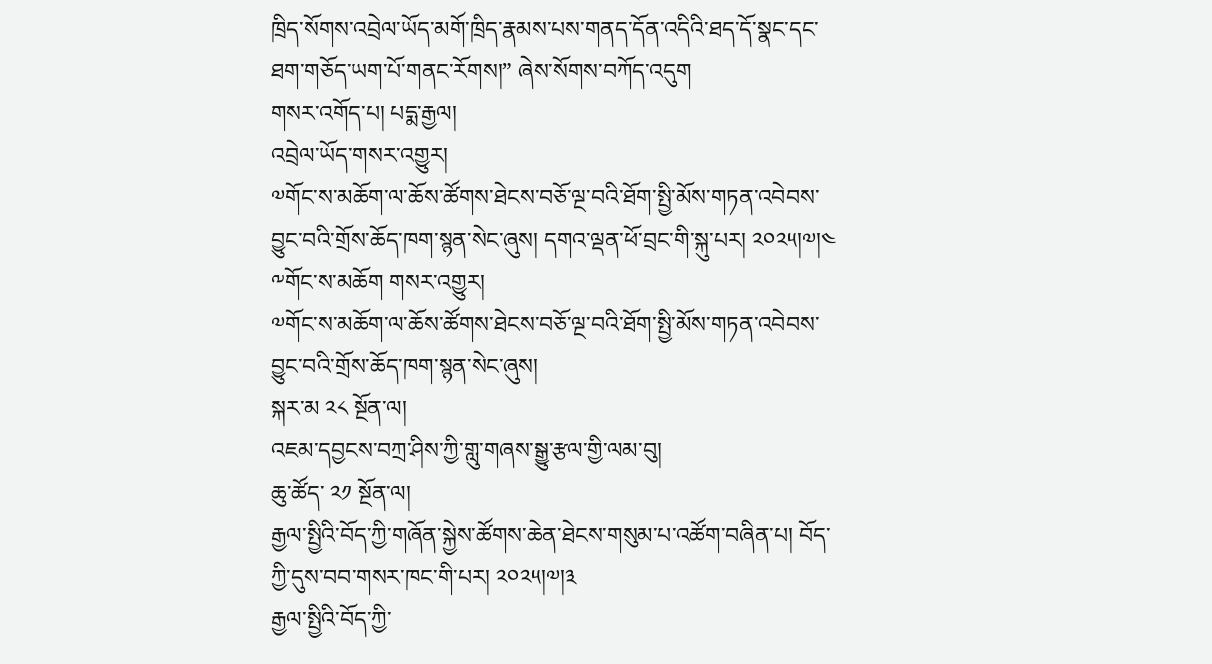ཁྲིད་སོགས་འབྲེལ་ཡོད་མགོ་ཁྲིད་རྣམས་པས་གནད་དོན་འདིའི་ཐད་དོ་སྣང་དང་ཐག་གཅོད་ཡག་པོ་གནང་རོགས།” ཞེས་སོགས་བཀོད་འདུག
གསར་འགོད་པ། པདྨ་རྒྱལ།
འབྲེལ་ཡོད་གསར་འགྱུར།
༧གོང་ས་མཆོག་ལ་ཆོས་ཚོགས་ཐེངས་བཅོ་ལྔ་བའི་ཐོག་སྤྱི་མོས་གཏན་འབེབས་བྱུང་བའི་གྲོས་ཆོད་ཁག་སྙན་སེང་ཞུས། དགའ་ལྡན་ཕོ་བྲང་གི་སྐུ་པར། ༢༠༢༥།༧།༤
༸གོང་ས་མཆོག གསར་འགྱུར།
༧གོང་ས་མཆོག་ལ་ཆོས་ཚོགས་ཐེངས་བཅོ་ལྔ་བའི་ཐོག་སྤྱི་མོས་གཏན་འབེབས་བྱུང་བའི་གྲོས་ཆོད་ཁག་སྙན་སེང་ཞུས།
སྐར་མ ༢༨ སྔོན་ལ།
འཇམ་དབྱངས་བཀྲ་ཤིས་ཀྱི་གླུ་གཞས་སྒྱུ་རྩལ་གྱི་ལམ་བུ།
ཆུ་ཚོད་ ༢༡ སྔོན་ལ།
རྒྱལ་སྤྱིའི་བོད་ཀྱི་གཞོན་སྐྱེས་ཚོགས་ཆེན་ཐེངས་གསུམ་པ་འཚོག་བཞིན་པ། བོད་ཀྱི་དུས་བབ་གསར་ཁང་གི་པར། ༢༠༢༥།༧།༣
རྒྱལ་སྤྱིའི་བོད་ཀྱི་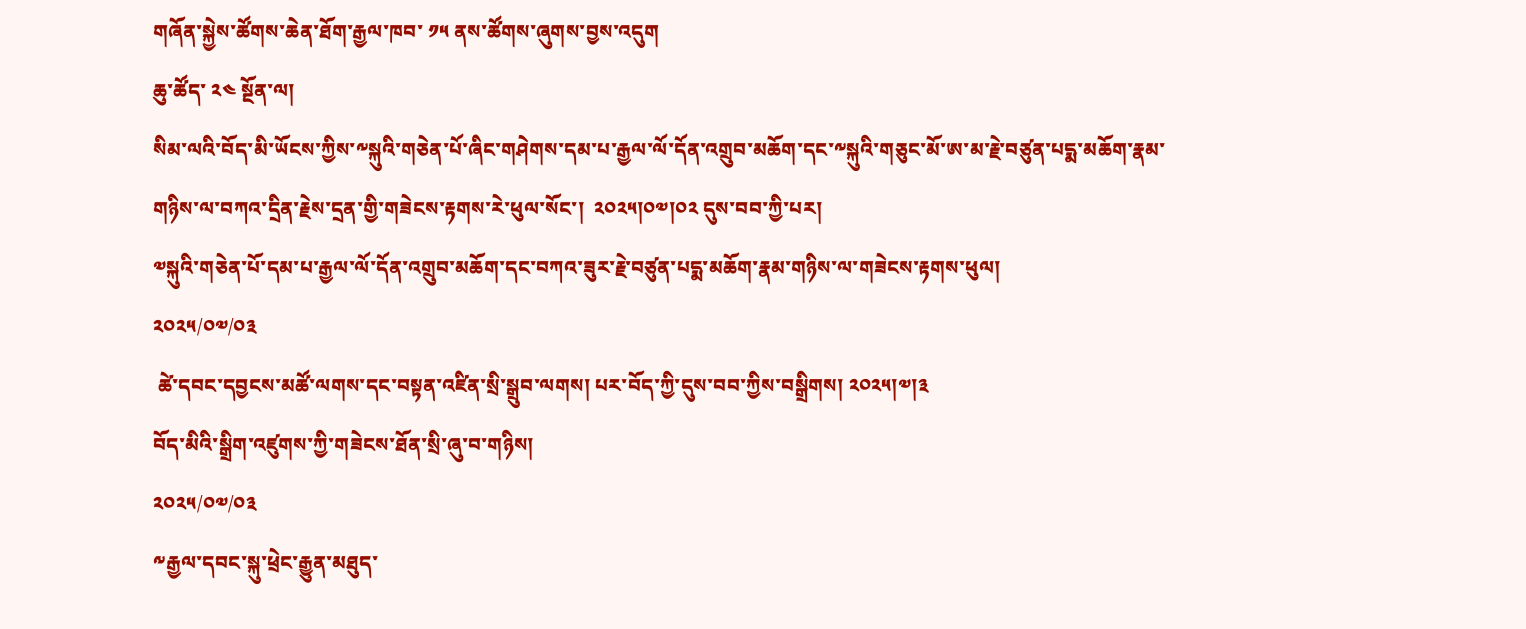གཞོན་སྐྱེས་ཚོགས་ཆེན་ཐོག་རྒྱལ་ཁབ་ ༡༥ ནས་ཚོགས་ཞུགས་བྱས་འདུག
ཆུ་ཚོད་ ༢༤ སྔོན་ལ།
སིམ་ལའི་བོད་མི་ཡོངས་ཀྱིས་༸སྐུའི་གཅེན་པོ་ཞིང་གཤེགས་དམ་པ་རྒྱལ་ལོ་དོན་འགྲུབ་མཆོག་དང་༸སྐུའི་གཅུང་མོ་ཨ་མ་རྗེ་བཙུན་པདྨ་མཆོག་རྣམ་གཉིས་ལ་བཀའ་དྲིན་རྗེས་དྲན་གྱི་གཟེངས་རྟགས་རེ་ཕུལ་སོང་།  ༢༠༢༥།༠༧།༠༢ དུས་བབ་ཀྱི་པར།
༧སྐུའི་གཅེན་པོ་དམ་པ་རྒྱལ་ལོ་དོན་འགྲུབ་མཆོག་དང་བཀའ་ཟུར་རྗེ་བཙུན་པདྨ་མཆོག་རྣམ་གཉིས་ལ་གཟེངས་རྟགས་ཕུལ།
༢༠༢༥/༠༧/༠༣
 ཚེ་དབང་དབྱངས་མཚོ་ལགས་དང་བསྟན་འཛིན་སྲི་སྒྲུབ་ལགས། པར་བོད་ཀྱི་དུས་བབ་ཀྱིས་བསྒྲིགས། ༢༠༢༥།༧།༣
བོད་མིའི་སྒྲིག་འཛུགས་ཀྱི་གཟེངས་ཐོན་སྲི་ཞུ་བ་གཉིས།
༢༠༢༥/༠༧/༠༣
༸རྒྱལ་དབང་སྐུ་ཕྲེང་རྒྱུན་མཐུད་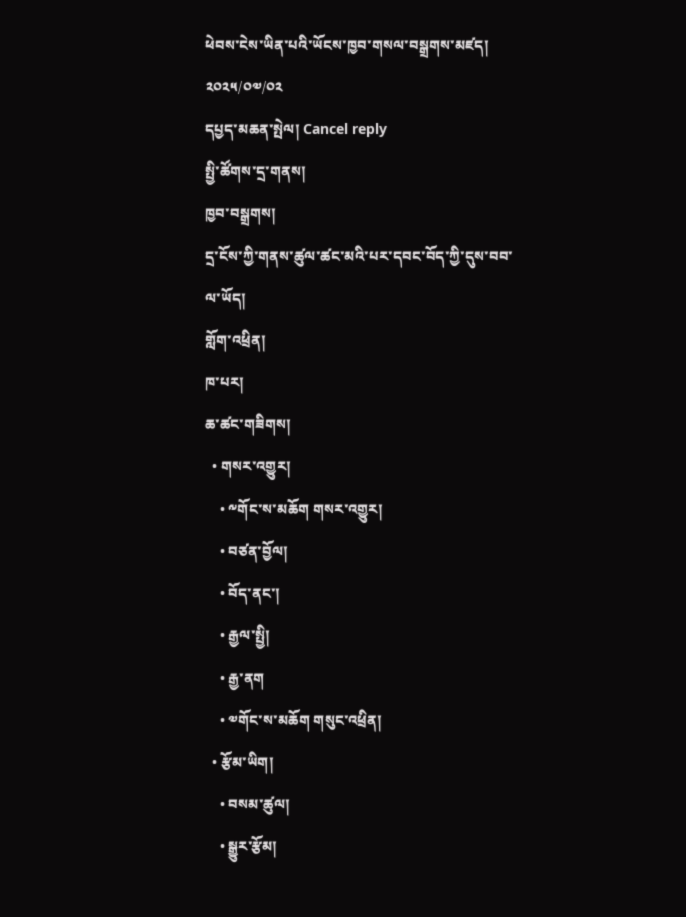ཕེབས་ངེས་ཡིན་པའི་ཡོངས་ཁྱབ་གསལ་བསྒྲགས་མཛད།
༢༠༢༥/༠༧/༠༢
དཔྱད་མཆན་སྤེལ། Cancel reply
སྤྱི་ཚོགས་དྲ་གནས།
ཁྱབ་བསྒྲགས།
དྲ་ངོས་ཀྱི་གནས་ཚུལ་ཚང་མའི་པར་དབང་བོད་ཀྱི་དུས་བབ་ལ་ཡོད།
གློག་འཕྲིན།
ཁ་པར།
ཆ་ཚང་གཟིགས།
  • གསར་འགྱུར།
    • ༸གོང་ས་མཆོག གསར་འགྱུར།
    • བཙན་བྱོལ།
    • བོད་ནང་།
    • རྒྱལ་སྤྱི།
    • རྒྱ་ནག
    • ༧གོང་ས་མཆོག གསུང་འཕྲིན།
  • རྩོམ་ཡིག།
    • བསམ་ཚུལ།
    • སྒྱུར་རྩོམ།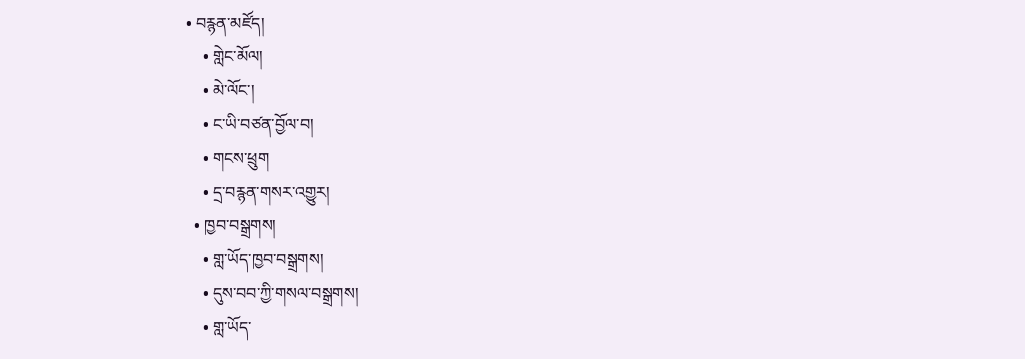• བརྙན་མཛོད།
    • གླེང་མོལ།
    • མེ་ལོང་།
    • ང་ཡི་བཙན་བྱོལ་བ།
    • གངས་ཕྲུག
    • དྲ་བརྙན་གསར་འགྱུར།
  • ཁྱབ་བསྒྲགས།
    • གླ་ཡོད་ཁྱབ་བསྒྲགས།
    • དུས་བབ་ཀྱི་གསལ་བསྒྲགས།
    • གླ་ཡོད་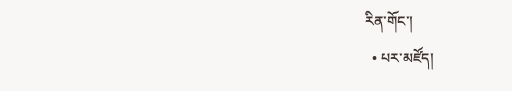རིན་གོང་།
  • པར་མཛོད།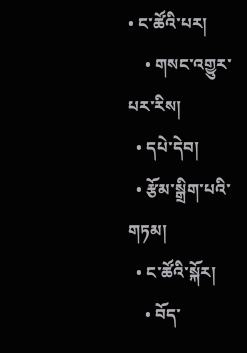• ང་ཚོའི་པར།
    • གསང་འགྱུར་པར་རིས།
  • དཔེ་དེབ།
  • རྩོམ་སྒྲིག་པའི་གཏམ།
  • ང་ཚོའི་སྐོར།
    • བོད་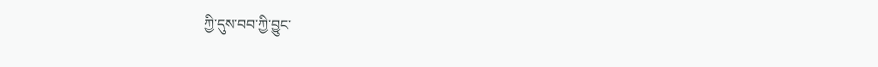ཀྱི་དུས་བབ་ཀྱི་བྱུང་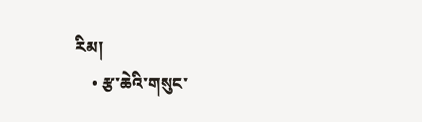རིམ།
    • རྩ་ཆེའི་གསུང་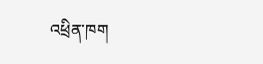འཕྲིན་ཁག